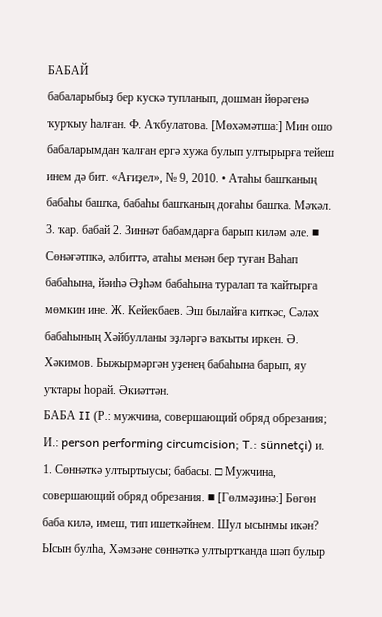БАБАЙ
бабаларыбыҙ бер кускә тупланып, дошман йөрәгенә ҡурҡыу һалған. Ф. Аҡбулатова. [Мөхәмәтша:] Мин ошо бабаларымдан ҡалған ергә хужа булып ултырырға тейеш инем дә бит. «Ағиҙел», № 9, 2010. • Атаһы башҡаның бабаһы башҡа, бабаһы башҡаның доғаһы башҡа. Мәҡәл.
3. ҡар. бабай 2. Зиннәт бабамдарға барып киләм әле. ■ Сөнәғәтпкә, әлбиттә, атаһы менән бер туған Ваһап бабаһына, йәиһә Әҙһәм бабаһына туралап та ҡайтырға мөмкин ине. Ж. Кейекбаев. Эш былайға киткәс, Сәләх бабаһының Хәйбулланы эҙләргә ваҡыты иркен. Ә. Хәкимов. Быжырмәргән уҙенең бабаһына барып, яу уҡтары һорай. Әкиәттән.
БАБА II (Р.: мужчина, совершающий обряд обрезания; И.: person performing circumcision; T.: sünnetçi) и.
1. Сөннәткә ултыртыусы; бабасы. □ Мужчина, совершающий обряд обрезания. ■ [Гөлмәҙинә:] Бөгөн баба килә, имеш, тип ишеткәйнем. Шул ысынмы икән? Ысын булһа, Хәмзәне сөннәткә ултыртҡанда шәп булыр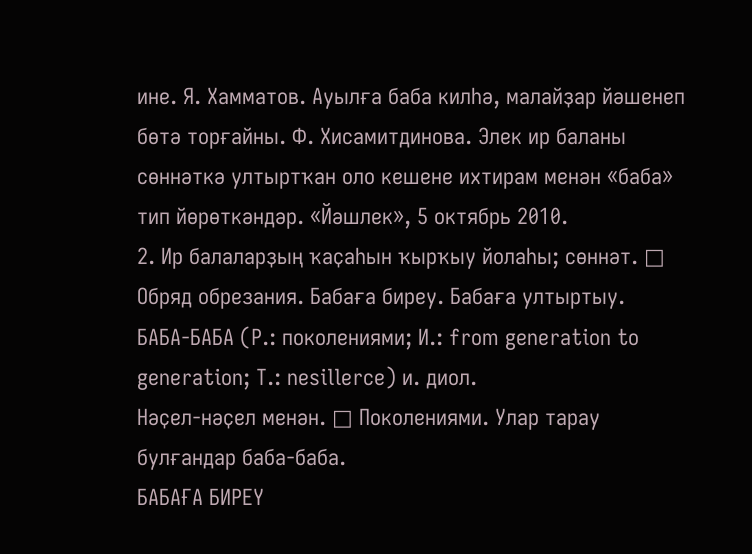ине. Я. Хамматов. Ауылға баба килһә, малайҙар йәшенеп бөтә торғайны. Ф. Хисамитдинова. Элек ир баланы сөннәткә ултыртҡан оло кешене ихтирам менән «баба» тип йөрөткәндәр. «Йәшлек», 5 октябрь 2010.
2. Ир балаларҙың ҡаҫаһын ҡырҡыу йолаһы; сөннәт. □ Обряд обрезания. Бабаға биреу. Бабаға ултыртыу.
БАБА-БАБА (Р.: поколениями; И.: from generation to generation; T.: nesillerce) и. диол.
Нәҫел-нәҫел менән. □ Поколениями. Улар тарау булғандар баба-баба.
БАБАҒА БИРЕҮ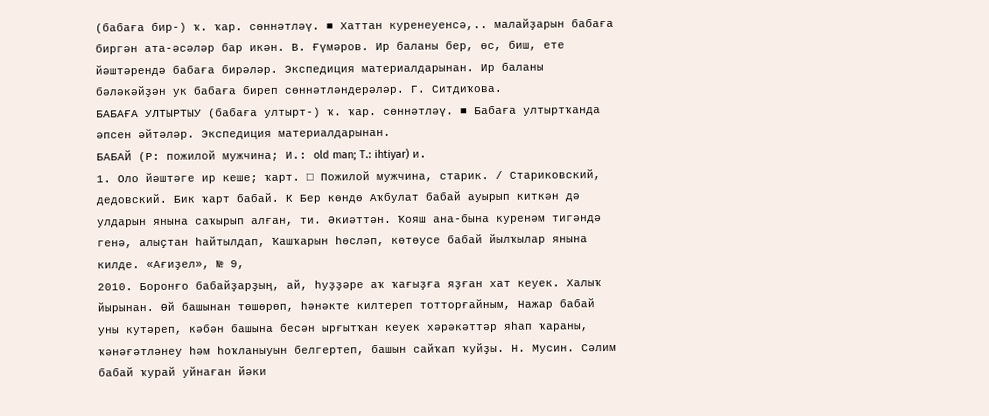(бабаға бир-) ҡ. ҡар. сөннәтләү. ■ Хаттан куренеуенсә,.. малайҙарын бабаға биргән ата-әсәләр бар икән. В. Ғүмәров. Ир баланы бер, өс, биш, ете йәштәрендә бабаға бирәләр. Экспедиция материалдарынан. Ир баланы бәләкәйҙән ук бабаға биреп сөннәтләндерәләр. Г. Ситдиҡова.
БАБАҒА УЛТЫРТЫУ (бабаға ултырт-) ҡ. ҡар. сөннәтләү. ■ Бабаға ултыртҡанда
әпсен әйтәләр. Экспедиция материалдарынан.
БАБАЙ (Р: пожилой мужчина; И.: old man; T.: ihtiyar) и.
1. Оло йәштәге ир кеше; ҡарт. □ Пожилой мужчина, старик. / Стариковский, дедовский. Бик ҡарт бабай. К Бер көндө Аҡбулат бабай ауырып киткән дә улдарын янына саҡырып алған, ти. Әкиәттән. Ҡояш ана-бына куренәм тигәндә генә, алыҫтан һайтылдап, Ҡашҡарын һөсләп, көтөусе бабай йылҡылар янына килде. «Ағиҙел», № 9,
2010. Боронғо бабайҙарҙың, ай, һуҙҙәре аҡ ҡағыҙға яҙған хат кеуек. Халыҡ йырынан. Өй башынан төшөрөп, һәнәкте килтереп тотторғайным, Нажар бабай уны кутәреп, кәбән башына бесән ырғытҡан кеуек хәрәкәттәр яһап ҡараны, ҡәнәғәтләнеу һәм һоҡланыуын белгертеп, башын сайҡап ҡуйҙы. Н. Мусин. Сәлим бабай ҡурай уйнаған йәки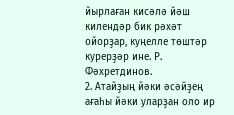йырлаған кисәлә йәш килендәр бик рәхәт ойорҙар, куңелле төштәр курерҙәр ине. Р. Фәхретдинов.
2. Атайҙың йәки әсәйҙең ағаһы йәки уларҙан оло ир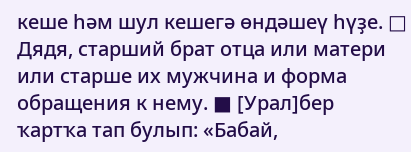кеше һәм шул кешегә өндәшеү һүҙе. □ Дядя, старший брат отца или матери или старше их мужчина и форма обращения к нему. ■ [Урал]бер ҡартҡа тап булып: «Бабай,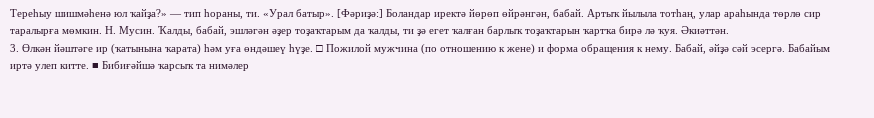Тереһыу шишмәһенә юл ҡайҙа?» — тип һораны, ти. «Урал батыр». [Фәриҙә:] Боландар иректә йөрөп өйрәнгән, бабай. Артыҡ йылыла тотһаң, улар араһында төрлө сир таралырға мөмкин. Н. Мусин. Ҡалды, бабай, эшләгән әҙер тоҙаҡтарым да ҡалды, ти ҙә егет ҡалған барлыҡ тоҙаҡтарын ҡартҡа бирә лә ҡуя. Әкиәттән.
3. Өлкән йәштәге ир (ҡатынына ҡарата) һәм уға өндәшеү һүҙе. □ Пожилой мужчина (по отношению к жене) и форма обращения к нему. Бабай, әйҙә сәй эсергә. Бабайым иртә улеп китте. ■ Бибиғәйшә ҡарсыҡ та нимәлер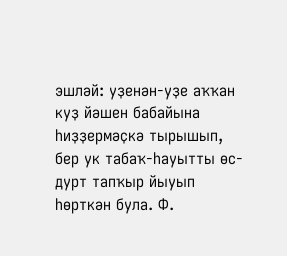эшләй: уҙенән-уҙе аҡҡан куҙ йәшен бабайына һиҙҙермәҫкә тырышып, бер ук табаҡ-һауытты өс-дурт тапҡыр йыуып һөрткән була. Ф.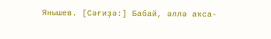Янышев. [Сәғиҙә:] Бабай, әллә аҡса-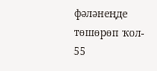фәләнеңде төшөрөп ҡол-
55